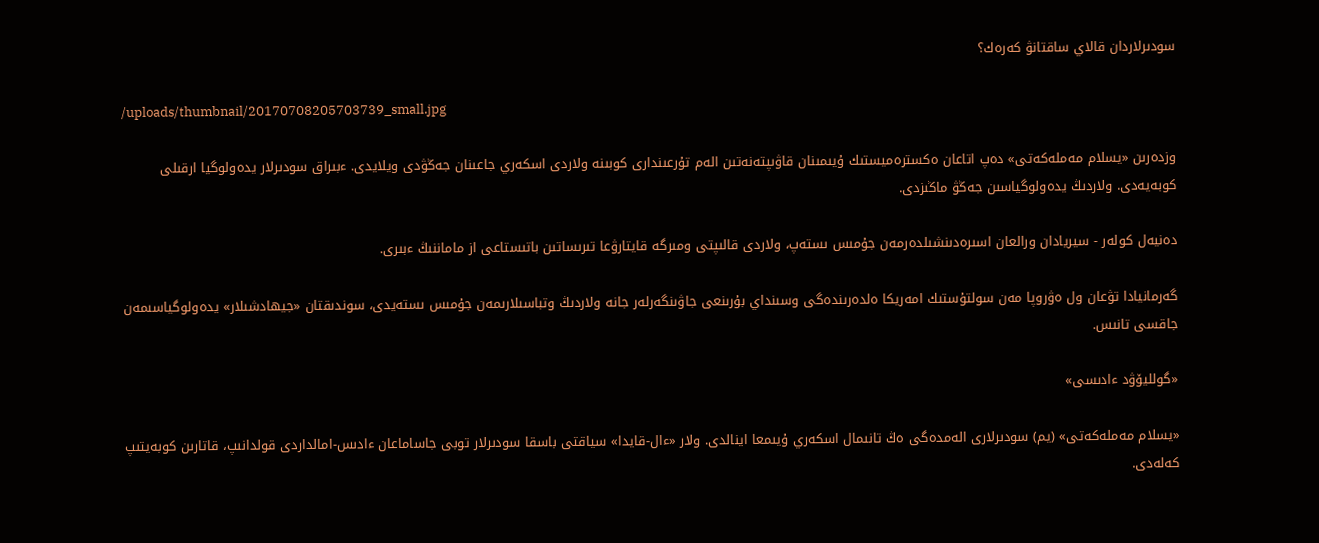سودىرلاردان قالاي ساقتانۋ كەرەك؟

/uploads/thumbnail/20170708205703739_small.jpg

وزدەرىن «يسلام مەملەكەتى» دەپ اتاعان ەكسترەميستىك ۇيىمىنان قاۋىپتەنەتىن الەم تۇرعىندارى كوبىنە ولاردى اسكەري جاعىنان جەڭۋدى ويلايدى. ءبىراق سودىرلار يدەولوگيا ارقىلى كوبەيەدى. ولاردىڭ يدەولوگياسىن جەڭۋ ماڭىزدى.

دەنيەل كولەر - سيريادان ورالعان اسىرەدىنشىلدەرمەن جۇمىس ىستەپ، ولاردى قالىپتى ومىرگە قايتارۋعا تىرىساتىن باتىستاعى از ماماننىڭ ءبىرى.

گەرمانيادا تۋعان ول ەۋروپا مەن سولتۇستىك امەريكا ەلدەرىندەگى وسىنداي بۇرىنعى جاۋىنگەرلەر جانە ولاردىڭ وتباسىلارىمەن جۇمىس ىستەيدى، سوندىقتان «جيھادشىلار» يدەولوگياسىمەن جاقسى تانىس.

«گولليۆۋد ءادىسى»

«يسلام مەملەكەتى» (يم) سودىرلارى الەمدەگى ەڭ تانىمال اسكەري ۇيىمعا اينالدى. ولار «ءال-قايدا» سياقتى باسقا سودىرلار توبى جاساماعان ءادىس-امالداردى قولدانىپ، قاتارىن كوبەيتىپ كەلەدى.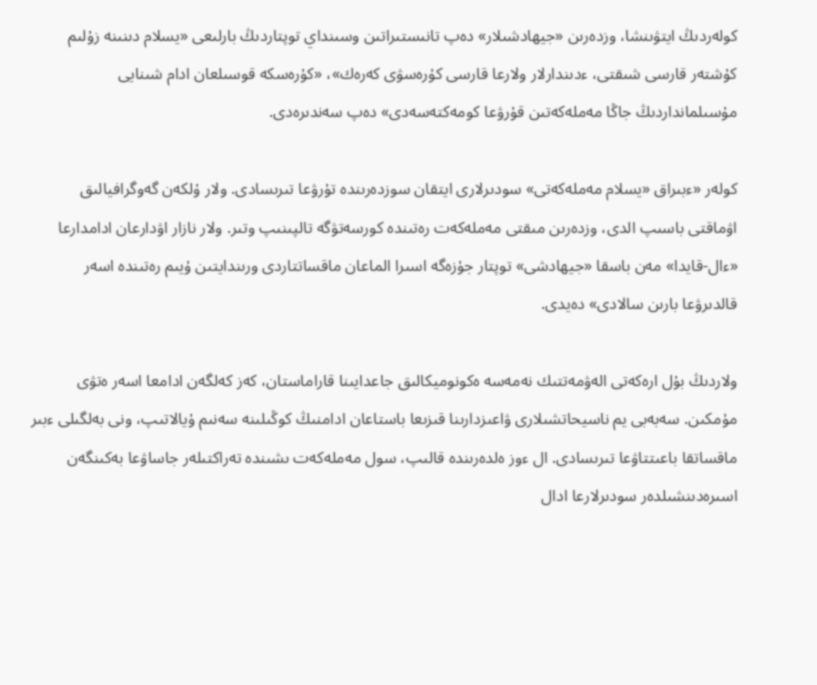كولەردىڭ ايتۋىنشا، وزدەرىن «جيھادشىلار» دەپ تانىستىراتىن وسىنداي توپتاردىڭ بارلىعى «يسلام دىنىنە زۇلىم كۇشتەر قارسى شىقتى، ءدىندارلار ولارعا قارسى كۇرەسۋى كەرەك»، «كۇرەسكە قوسىلعان ادام شىنايى مۇسىلمانداردىڭ جاڭا مەملەكەتىن قۇرۋعا كومەكتەسەدى» دەپ سەندىرەدى.

كولەر «ءبىراق «يسلام مەملەكەتى» سودىرلارى ايتقان سوزدەرىندە تۇرۋعا تىرىسادى. ولار ۇلكەن گەوگرافيالىق اۋماقتى باسىپ الدى، وزدەرىن مىقتى مەملەكەت رەتىندە كورسەتۋگە تالپىنىپ وتىر. ولار نازار اۋدارعان ادامدارعا «ءال-قايدا» مەن باسقا «جيھادشى» توپتار جۇزەگە اسىرا الماعان ماقساتتاردى ورىندايتىن ۇيىم رەتىندە اسەر قالدىرۋعا بارىن سالادى» دەيدى.

ولاردىڭ بۇل ارەكەتى الەۋمەتتىك نەمەسە ەكونوميكالىق جاعدايىنا قاراماستان، كەز كەلگەن ادامعا اسەر ەتۋى مۇمكىن. سەبەبى يم ناسيحاتشىلارى ۋاعىزدارىنا قىزىعا باستاعان ادامنىڭ كوڭىلىنە سەنىم ۇيالاتىپ، ونى بەلگىلى ءبىر ماقساتقا باعىتتاۋعا تىرىسادى. ال ءوز ەلدەرىندە قالىپ، سول مەملەكەت ىشىندە تەراكتىلەر جاساۋعا بەكىنگەن اسىرەدىنشىلدەر سودىرلارعا ادال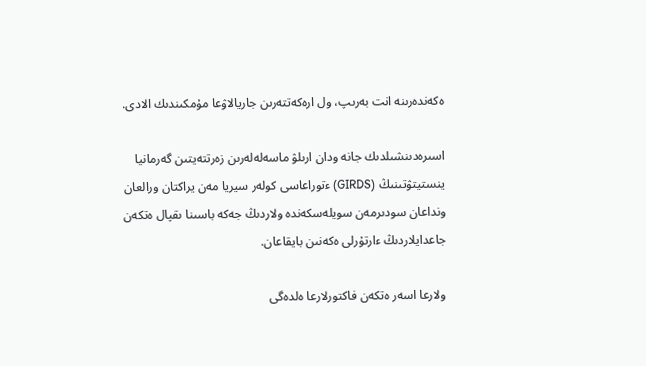ەكەندەرىنە انت بەرىپ، ول ارەكەتتەرىن جاريالاۋعا مۇمكىندىك الادى.

اسىرەدىنشىلدىك جانە ودان ارىلۋ ماسەلەلەرىن زەرتتەيتىن گەرمانيا ينستيتۋتىنىڭ (GIRDS) ءتوراعاسى كولەر سيريا مەن يراكتان ورالعان ونداعان سودىرمەن سويلەسكەندە ولاردىڭ جەكە باسىنا ىقپال ەتكەن جاعدايلاردىڭ ءارتۇرلى ەكەنىن بايقاعان.

ولارعا اسەر ەتكەن فاكتورلارعا ەلدەگى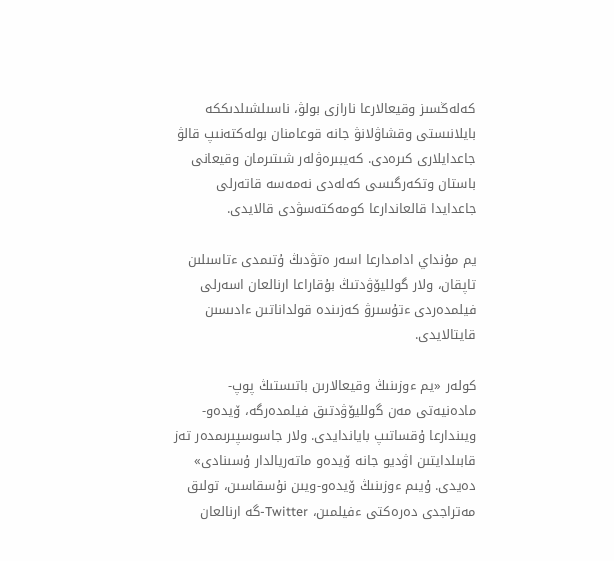كەلەڭسىز وقيعالارعا نارازى بولۋ، ناسىلشىلدىككە بايلانىستى وقشاۋلانۋ جانە قوعامنان بولەكتەنىپ قالۋ جاعدايلارى كىرەدى. كەيبىرەۋلەر شىتىرمان وقيعانى باستان وتكەرگىسى كەلەدى نەمەسە قاتەرلى جاعدايدا قالعاندارعا كومەكتەسۋدى قالايدى.

يم مۇنداي ادامدارعا اسەر ەتۋدىڭ ۇتىمدى ءتاسىلىن تاپقان، ولار گولليۆۋدتىڭ بۇقاراعا ارنالعان اسەرلى فيلمدەردى ءتۇسىرۋ كەزىندە قولداناتىن ءادىسىن قايتالايدى.

كولەر «يم ءوزىنىڭ وقيعالارىن باتىستىڭ پوپ-مادەنيەتى مەن گولليۆۋدتىق فيلمدەرگە، ۆيدەو-ويىندارعا ۇقساتىپ باياندايدى. ولار جاسوسپىرىمدەر تەز قابىلدايتىن اۋديو جانە ۆيدەو ماتەريالدار ۇسىنادى» دەيدى. ۇيىم ءوزىنىڭ ۆيدەو-ويىن نۇسقاسىن، تولىق مەتراجدى دەرەكتى ءفيلمىن، Twitter-گە ارنالعان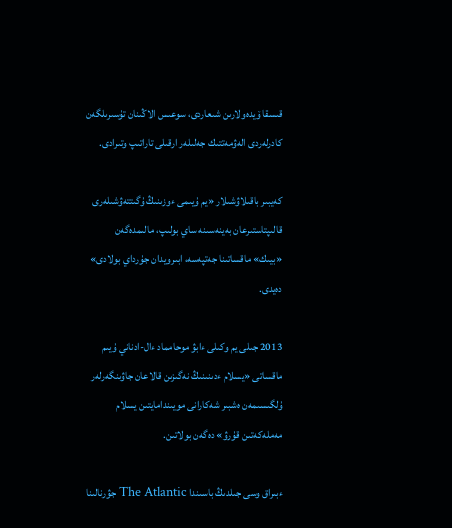قىسقا ۆيدەولارىن شىعاردى، سوعىس الاڭىنان تۇسىرىلگەن كادرلەردى الەۋمەتتىك جەلىلەر ارقىلى تاراتىپ وتىرادى.

كەيبىر باقىلاۋشىلار «يم ۇيىمى ءوزىنىڭ ۇگىتتەۋشىلەرى قالىپتاستىرعان بەينەسىنە ساي بولىپ، مالىمدەگەن «بيىك» ماقساتىنا جەتپەسە، ابىرويدان جۇرداي بولادى» دەيدى.

2013 جىلى يم وكىلى ءابۋ موحامماد ءال-ادناني ۇيىم ماقساتى «يسلام ءدىنىنىڭ نەگىزىن قالاعان جاۋىنگەرلەر ۇلگىسىمەن ەشبىر شەكارانى مويىندامايتىن يسلام مەملەكەتىن قۇرۋ» دەگەن بولاتىن.

ءبىراق وسى جىلدىڭ باسىندا The Atlantic جۋرنالىنا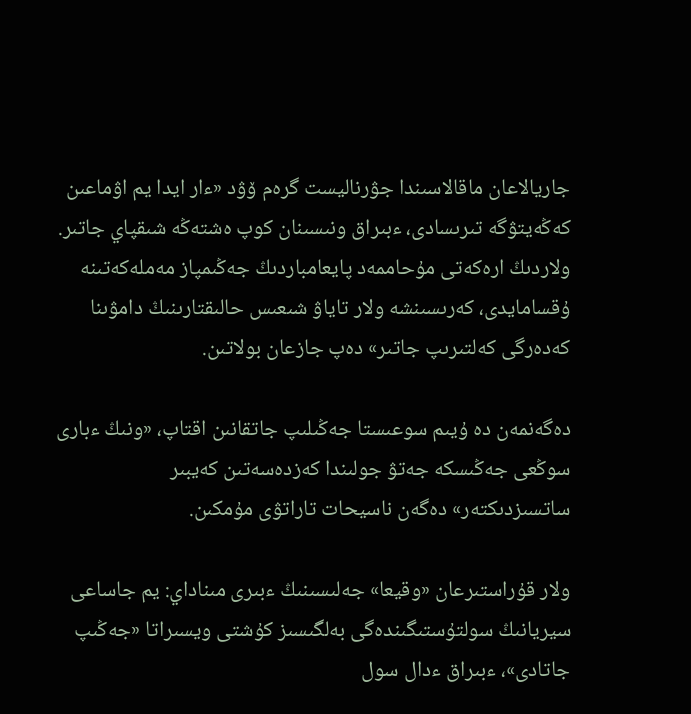جاريالاعان ماقالاسىندا جۋرناليست گرەم ۆۋد «ءار ايدا يم اۋماعىن كەڭەيتۋگە تىرىسادى، ءبىراق ونىسىنان كوپ ەشتەڭە شىقپاي جاتىر. ولاردىڭ ارەكەتى مۇحاممەد پايعامباردىڭ جەڭىمپاز مەملەكەتىنە ۇقسامايدى، كەرىسىنشە ولار تاياۋ شىعىس حالىقتارىنىڭ دامۋىنا كەدەرگى كەلتىرىپ جاتىر» دەپ جازعان بولاتىن.

دەگەنمەن دە ۇيىم سوعىستا جەڭىلىپ جاتقانىن اقتاپ، «ونىڭ ءبارى سوڭعى جەڭىسكە جەتۋ جولىندا كەزدەسەتىن كەيبىر ساتسىزدىكتەر» دەگەن ناسيحات تاراتۋى مۇمكىن.

ولار قۇراستىرعان «وقيعا» جەلىسىنىڭ ءبىرى مىناداي: يم جاساعى سيريانىڭ سولتۇستىگىندەگى بەلگىسىز كۇشتى ويسىراتا «جەڭىپ جاتادى»، ءبىراق ءدال سول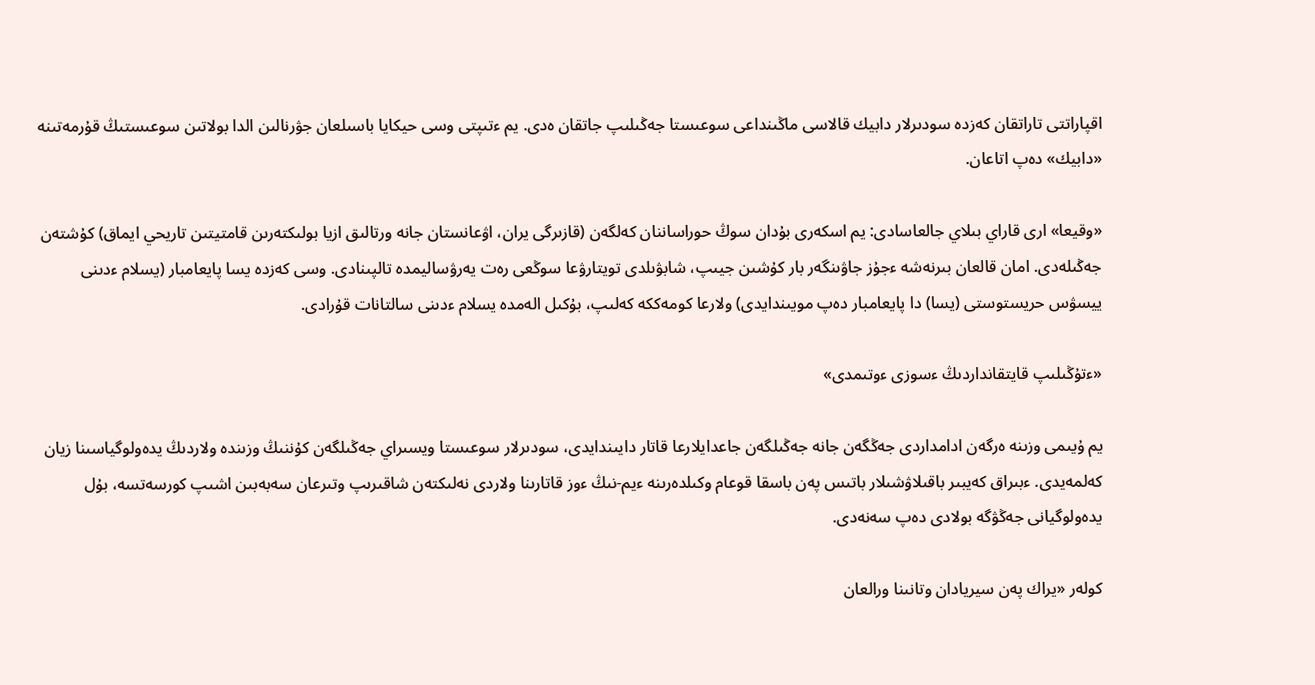اقپاراتتى تاراتقان كەزدە سودىرلار دابيك قالاسى ماڭىنداعى سوعىستا جەڭىلىپ جاتقان ەدى. يم ءتىپتى وسى حيكايا باسىلعان جۋرنالىن الدا بولاتىن سوعىستىڭ قۇرمەتىنە «دابيك» دەپ اتاعان.

«وقيعا» ارى قاراي بىلاي جالعاسادى: يم اسكەرى بۇدان سوڭ حوراساننان كەلگەن (قازىرگى يران، اۋعانستان جانە ورتالىق ازيا بولىكتەرىن قامتيتىن تاريحي ايماق) كۇشتەن جەڭىلەدى. امان قالعان بىرنەشە ءجۇز جاۋىنگەر بار كۇشىن جيىپ، شابۋىلدى تويتارۋعا سوڭعى رەت يەرۋساليمدە تالپىنادى. وسى كەزدە يسا پايعامبار (يسلام ءدىنى ييسۋس حريستوستى (يسا) دا پايعامبار دەپ مويىندايدى) ولارعا كومەككە كەلىپ، بۇكىل الەمدە يسلام ءدىنى سالتانات قۇرادى.

«ءتۇڭىلىپ قايتقانداردىڭ ءسوزى ءوتىمدى»

يم ۇيىمى وزىنە ەرگەن ادامداردى جەڭگەن جانە جەڭىلگەن جاعدايلارعا قاتار دايىندايدى، سودىرلار سوعىستا ويسىراي جەڭىلگەن كۇننىڭ وزىندە ولاردىڭ يدەولوگياسىنا زيان كەلمەيدى. ءبىراق كەيبىر باقىلاۋشىلار باتىس پەن باسقا قوعام وكىلدەرىنە ءيم-نىڭ ءوز قاتارىنا ولاردى نەلىكتەن شاقىرىپ وتىرعان سەبەبىن اشىپ كورسەتسە، بۇل يدەولوگيانى جەڭۋگە بولادى دەپ سەنەدى.

كولەر «يراك پەن سيريادان وتانىنا ورالعان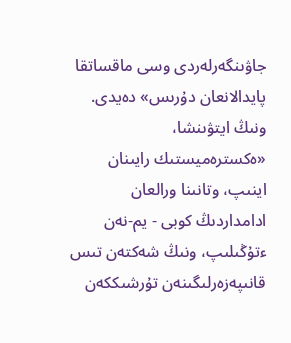جاۋىنگەرلەردى وسى ماقساتقا پايدالانعان دۇرىس» دەيدى. ونىڭ ايتۋىنشا، «ەكسترەميستىك رايىنان اينىپ، وتانىنا ورالعان ادامداردىڭ كوبى - يم-نەن ءتۇڭىلىپ، ونىڭ شەكتەن تىس قانىپەزەرلىگىنەن تۇرشىككەن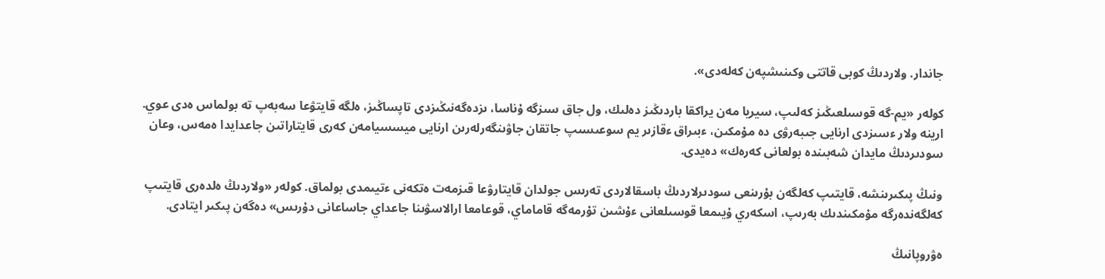جاندار. ولاردىڭ كوبى قاتتى وكىنىشپەن كەلەدى».

كولەر «يم-گە قوسىلعىڭىز كەلىپ، سيريا مەن يراكقا باردىڭىز دەلىك، ول جاق سىزگە ۇناسا، ىزدەگەنىڭىزدى تاپساڭىز، ەلگە قايتۋعا سەبەپ تە بولماس ەدى عوي. ارينە ولار ءسىزدى ارنايى جىبەرۋى دە مۇمكىن، ءبىراق ءقازىر يم سوعىسىپ جاتقان جاۋىنگەرلەرىن ارنايى ميسسيامەن كەرى قايتاراتىن جاعدايدا ەمەس، وعان سودىردىڭ مايدان شەبىندە بولعانى كەرەك» دەيدى.

ونىڭ پىكىرىنشە، قايتىپ كەلگەن بۇرىنعى سودىرلاردىڭ باسقالاردى تەرىس جولدان قايتارۋعا قىزمەت ەتكەنى ءتيىمدى بولماق. كولەر «ولاردىڭ ەلدەرى قايتىپ كەلگەندەرگە مۇمكىندىك بەرىپ، اسكەري ۇيىمعا قوسىلعانى ءۇشىن تۇرمەگە قاماماي، قوعامعا ارالاسۋىنا جاعداي جاساعانى دۇرىس» دەگەن پىكىر ايتادى.

ەۋروپانىڭ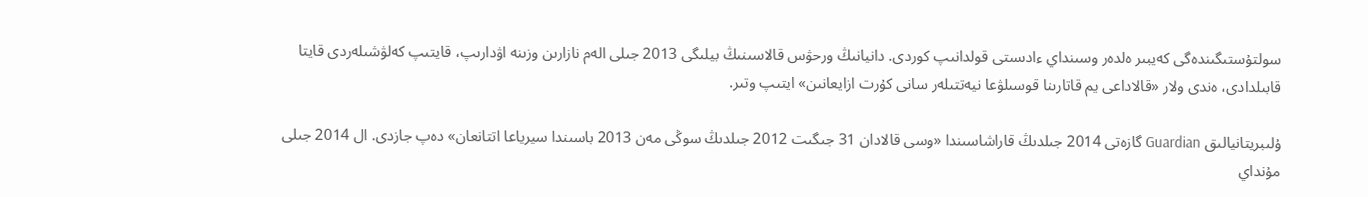سولتۇستىگىندەگى كەيبىر ەلدەر وسىنداي ءادىستى قولدانىپ كوردى. دانيانىڭ ورحۋس قالاسىنىڭ بيلىگى 2013 جىلى الەم نازارىن وزىنە اۋدارىپ، قايتىپ كەلۋشىلەردى قايتا قابىلدادى، ەندى ولار «قالاداعى يم قاتارىنا قوسىلۋعا نيەتتىلەر سانى كۇرت ازايعانىن» ايتىپ وتىر.

ۇلىبريتانيالىق Guardian گازەتى 2014 جىلدىڭ قاراشاسىندا «وسى قالادان 31 جىگىت 2012 جىلدىڭ سوڭى مەن 2013 باسىندا سيرياعا اتتانعان» دەپ جازدى. ال 2014 جىلى مۇنداي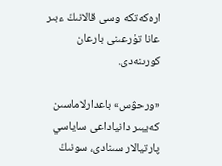ارەكەتكە وسى قالانىڭ ءبىر عانا تۇرعىنى بارعان كورىنەدى.

«ورحۋس» باعدارلاماسىن كەيبىر دانياداعى ساياسي پارتيالار سىنادى، سونىڭ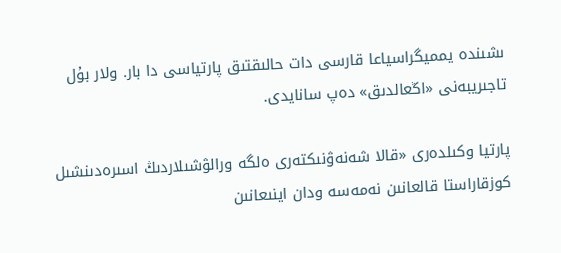ىشىندە يمميگراسياعا قارسى دات حالىقتىق پارتياسى دا بار. ولار بۇل تاجىريبەنى «اڭعالدىق» دەپ سانايدى.

پارتيا وكىلدەرى «قالا شەنەۋنىكتەرى ەلگە ورالۋشىلاردىڭ اسىرەدىنشىل كوزقاراستا قالعانىن نەمەسە ودان اينىعانىن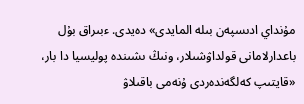مۇنداي ادىسپەن بىلە المايدى» دەيدى. ءبىراق بۇل باعدارلامانى قولداۋشىلار، ونىڭ ىشىندە پوليسيا دا بار، «قايتىپ كەلگەندەردى ۇنەمى باقىلاۋ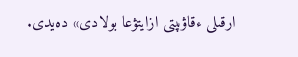ارقىلى ءقاۋىپتى ازايتۋعا بولادى» دەيدى.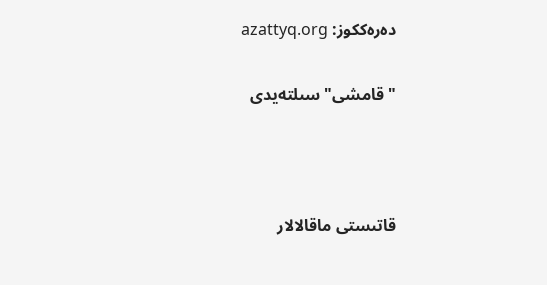دەرەككوز: azattyq.org

"قامشى" سىلتەيدى



قاتىستى ماقالالار